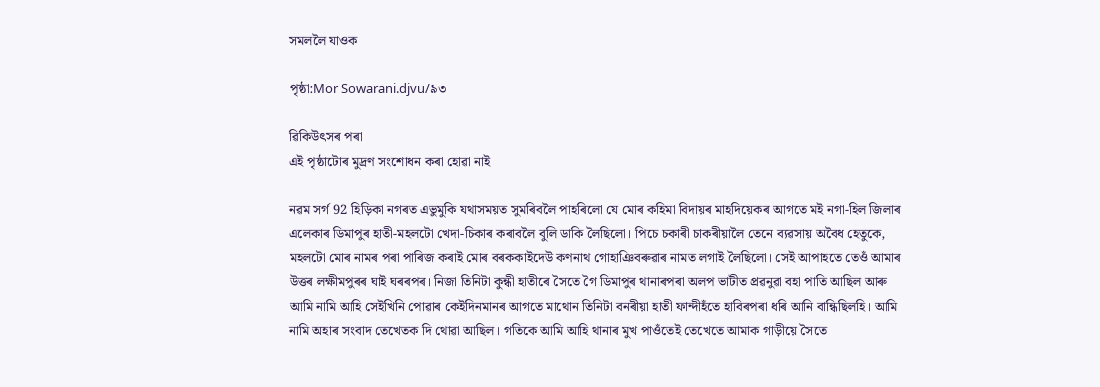সমললৈ যাওক

পৃষ্ঠা:Mor Sowarani.djvu/৯৩

ৱিকিউৎসৰ পৰা
এই পৃষ্ঠাটোৰ মুদ্ৰণ সংশোধন কৰা হোৱা নাই

নৱম সৰ্গ 92 হিড়িকা নগৰত এভুমুকি যথাসময়ত সুমৰিবলৈ পাহৰিলো যে মোৰ কহিমা বিদায়ৰ মাহদিয়েকৰ আগতে মই নগা-হিল জিলাৰ এলেকাৰ ডিমাপুৰ হাতী-মহলটো খেদা-চিকাৰ কৰাবলৈ বুলি ডাকি লৈছিলো। পিচে চকাৰী চাকৰীয়ালৈ তেনে ব্যৱসায় অবৈধ হেতুকে, মহলটো মোৰ নামৰ পৰা পাৰিজ কৰাই মোৰ বৰককাইদেউ কণনাথ গোহাঞিবৰুৱাৰ নামত লগাই লৈছিলো। সেই আপাহতে তেওঁ আমাৰ উত্তৰ লক্ষীমপুৰৰ ঘাই ঘৰৰপৰ। নিজা তিনিটা কুন্ধী হাতীৰে সৈতে গৈ ডিমাপুৰ থানাৰপৰা অলপ ভাটীত প্ৰৱনুৱা বহা পাতি আছিল আৰু আমি নামি আহি সেইখিনি পোৱাৰ কেইদিনমানৰ আগতে মাথোন তিনিটা বনৰীয়া হাতী ফান্দীহঁতে হাবিৰপৰা ধৰি আনি বান্ধিছিলহি। আমি নামি অহাৰ সংবাদ তেখেতক দি থোৱা আছিল। গতিকে আমি আহি থানাৰ মুখ পাওঁতেই তেখেতে আমাক গাড়ীয়ে সৈতে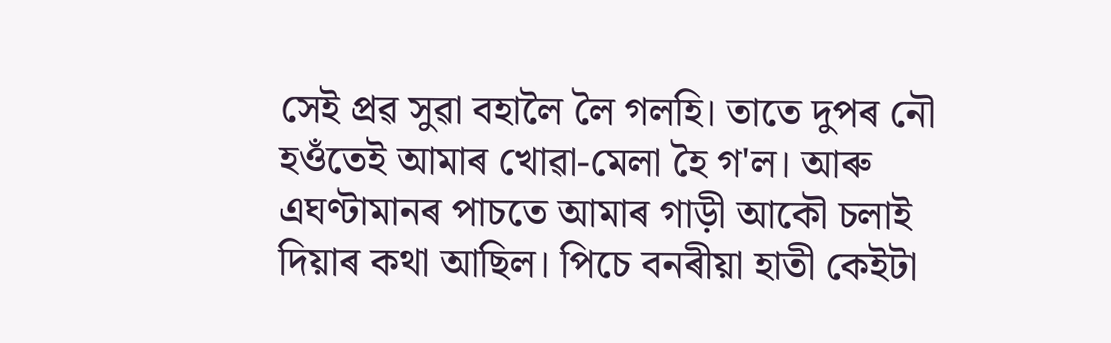সেই প্ৰৱ সুৱা বহালৈ লৈ গলহি। তাতে দুপৰ নৌ হওঁতেই আমাৰ খোৱা-মেলা হৈ গ'ল। আৰু এঘণ্টামানৰ পাচতে আমাৰ গাড়ী আকৌ চলাই দিয়াৰ কথা আছিল। পিচে বনৰীয়া হাতী কেইটা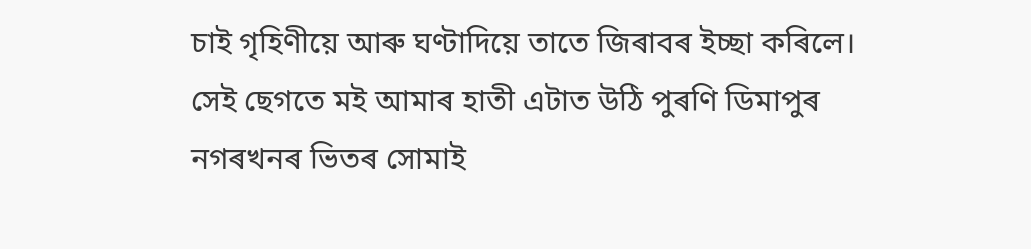চাই গৃহিণীয়ে আৰু ঘণ্টাদিয়ে তাতে জিৰাবৰ ইচ্ছা কৰিলে। সেই ছেগতে মই আমাৰ হাতী এটাত উঠি পুৰণি ডিমাপুৰ নগৰখনৰ ভিতৰ সোমাই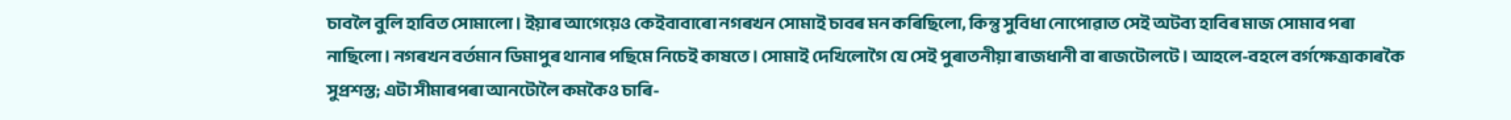চাবলৈ বুলি হাবিত সোমালো। ইয়াৰ আগেয়েও কেইবাবাৰো নগৰখন সোমাই চাবৰ মন কৰিছিলো, কিন্তু সুবিধা নোপোৱাত সেই অটব্য হাবিৰ মাজ সোমাব পৰা নাছিলো। নগৰখন বৰ্তমান ডিমাপুৰ থানাৰ পছিমে নিচেই কাষতে। সোমাই দেখিলোগৈ যে সেই পুৰাতনীয়া ৰাজধানী বা ৰাজটোলটে। আহলে-বহলে বৰ্গক্ষেত্ৰাকাৰকৈ সুপ্ৰশস্ত; এটা সীমাৰপৰা আনটোলৈ কমকৈও চাৰি-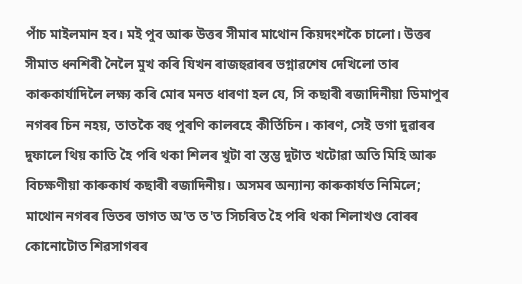পাঁচ মাইলমান হব। মই পুব আৰু উত্তৰ সীমাৰ মাথোন কিয়দংশকৈ চালো। উত্তৰ সীমাত ধনশিৰী নৈলৈ মুখ কৰি যিখন ৰাজহুৱাৰৰ ভগ্নাৱশেষ দেখিলো তাৰ কাৰুকাৰ্যাদিলৈ লক্ষ্য কৰি মোৰ মনত ধাৰণা হল যে, সি কছাৰী ৰজাদিনীয়া ডিমাপুৰ নগৰৰ চিন নহয়, তাতকৈ বহু পুৰণি কালৰহে কীৰ্তিচিন। কাৰণ, সেই ভগা দুৱাৰৰ দুফালে থিয় কাতি হৈ পৰি থকা শিলৰ খুটা বা স্তম্ভ দুটাত খটোৱা অতি মিহি আৰু বিচক্ষণীয়া কাৰুকাৰ্য কছাৰী ৰজাদিনীয়। অসমৰ অন্যান্য কাৰুকাৰ্যত নিমিলে; মাথোন নগৰৰ ভিতৰ ভাগত অ'ত ত'ত সিচৰিত হৈ পৰি থকা শিলাখণ্ড বোৰৰ কোনোটোত শিৱসাগৰৰ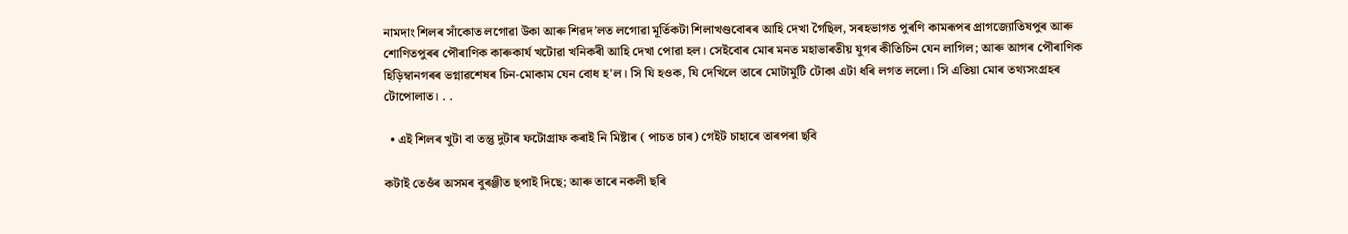নামদাং শিলৰ সাঁকোত লগোৱা উকা আৰু শিৱদ’লত লগোৱা মূৰ্তিকটা শিলাখণ্ডবোৰৰ আহি দেখা গৈছিল, সৰহভাগত পুৰণি কামৰূপৰ প্ৰাগজ্যোতিষপুৰ আৰু শোণিতপুৰৰ পৌৰাণিক কাৰুকাৰ্য খটোৱা খনিকৰী আহি দেখা পোৱা হল। সেইবোৰ মোৰ মনত মহাভাৰতীয় যুগৰ কীতিচিন যেন লাগিল; আৰু আগৰ পৌৰাণিক হিড়িম্বানগৰৰ ভগ্নাৱশেষৰ চিন-মোকাম যেন বোধ হ'ল। সি যি হওক, যি দেখিলে তাৰে মোটামুটি টোকা এটা ধৰি লগত ললো। সি এতিয়া মোৰ তথ্যসংগ্ৰহৰ টোপোলাত। . .

  • এই শিলৰ খুটা বা তন্তু দুটাৰ ফটোগ্ৰাফ কৰাই নি মিষ্টাৰ ( পাচত চাৰ) গেইট চাহাৰে তাৰপৰা ছবি

কটাই তেওঁৰ অসমৰ বুৰঞ্জীত ছপাই দিছে; আৰু তাৰে নকলী ছৰি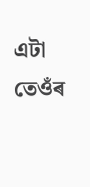এটা তেওঁৰ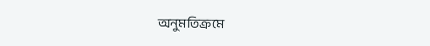অনুমতিক্ৰমে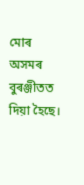মোৰ অসমৰ বুৰঞ্জীতত দিয়া হৈছে।